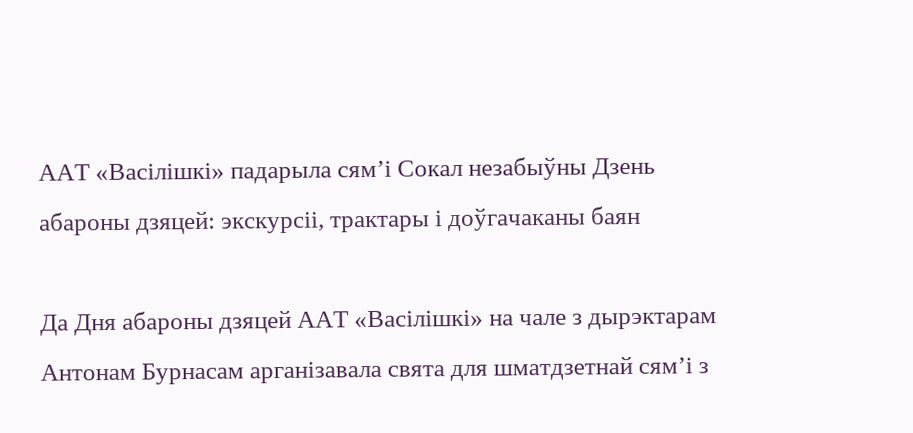ААТ «Васілішкі» падарыла сям’і Сокал незабыўны Дзень абароны дзяцей: экскурсіі, трактары і доўгачаканы баян

Да Дня абароны дзяцей ААТ «Васілішкі» на чале з дырэктарам Антонам Бурнасам арганізавала свята для шматдзетнай сям’і з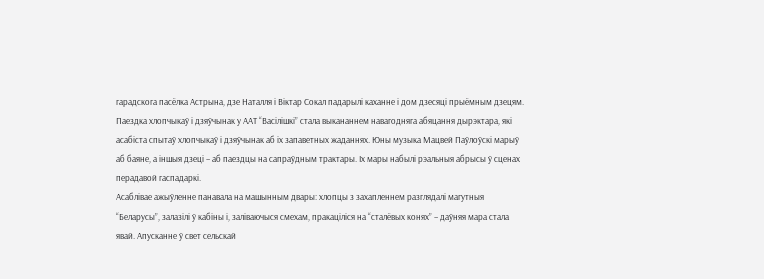гарадскога пасёлка Астрына, дзе Наталля і Віктар Сокал падарылі каханне і дом дзесяці прыёмным дзецям. Паездка хлопчыкаў і дзяўчынак у ААТ “Васілішкі” стала выкананнем навагодняга абяцання дырэктара, які асабіста спытаў хлопчыкаў і дзяўчынак аб іх запаветных жаданнях. Юны музыка Мацвей Паўлоўскі марыў аб баяне, а іншыя дзеці – аб паездцы на сапраўдным трактары. Іх мары набылі рэальныя абрысы ў сценах перадавой гаспадаркі.
Асаблівае ажыўленне панавала на машынным двары: хлопцы з захапленнем разглядалі магутныя “Беларусы”, залазілі ў кабіны і, заліваючыся смехам, пракаціліся на “сталёвых конях” – даўняя мара стала явай. Апусканне ў свет сельскай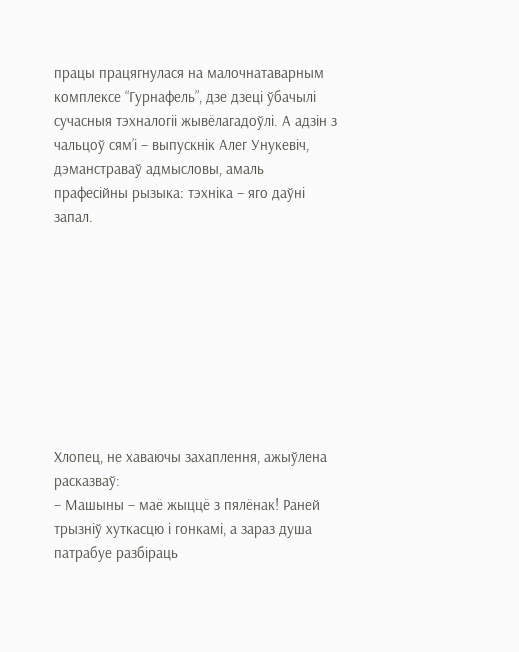працы працягнулася на малочнатаварным комплексе “Гурнафель”, дзе дзеці ўбачылі сучасныя тэхналогіі жывёлагадоўлі. А адзін з чальцоў сям’і – выпускнік Алег Унукевіч, дэманстраваў адмысловы, амаль прафесійны рызыка: тэхніка – яго даўні запал.









Хлопец, не хаваючы захаплення, ажыўлена расказваў:
– Машыны – маё жыццё з пялёнак! Раней трызніў хуткасцю і гонкамі, а зараз душа патрабуе разбіраць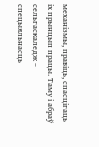механізмы, правіць, спасцігаць іх прынцып працы. Таму і абраў сельгаскаледж – спецыяльнасць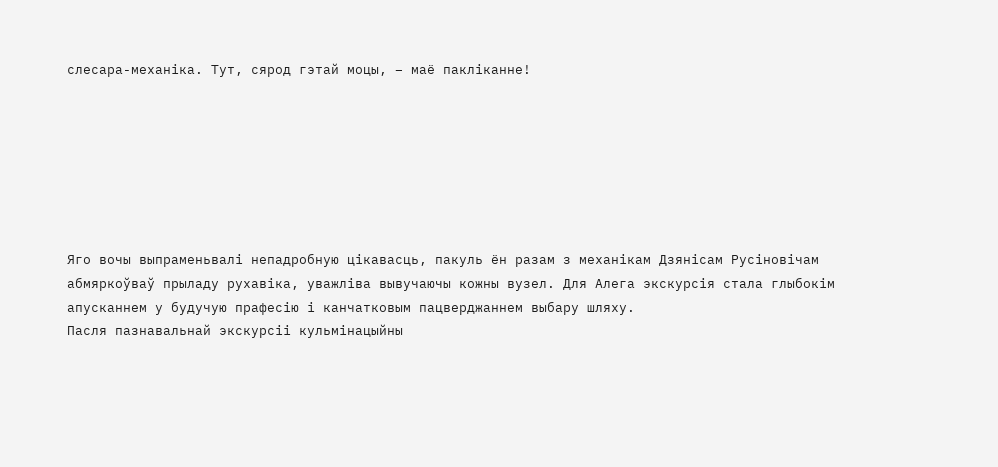слесара-механіка. Тут, сярод гэтай моцы, – маё пакліканне!







Яго вочы выпраменьвалі непадробную цікавасць, пакуль ён разам з механікам Дзянісам Русіновічам абмяркоўваў прыладу рухавіка, уважліва вывучаючы кожны вузел. Для Алега экскурсія стала глыбокім апусканнем у будучую прафесію і канчатковым пацверджаннем выбару шляху.
Пасля пазнавальнай экскурсіі кульмінацыйны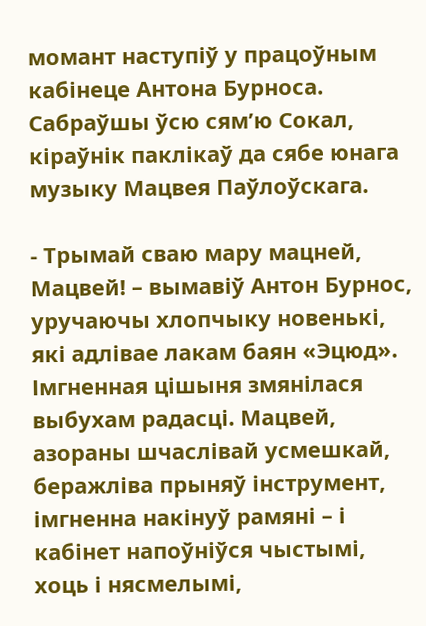момант наступіў у працоўным кабінеце Антона Бурноса. Сабраўшы ўсю сям’ю Сокал, кіраўнік паклікаў да сябе юнага музыку Мацвея Паўлоўскага.

- Трымай сваю мару мацней, Мацвей! – вымавіў Антон Бурнос, уручаючы хлопчыку новенькі, які адлівае лакам баян «Эцюд».
Імгненная цішыня змянілася выбухам радасці. Мацвей, азораны шчаслівай усмешкай, беражліва прыняў інструмент, імгненна накінуў рамяні – і кабінет напоўніўся чыстымі, хоць і нясмелымі,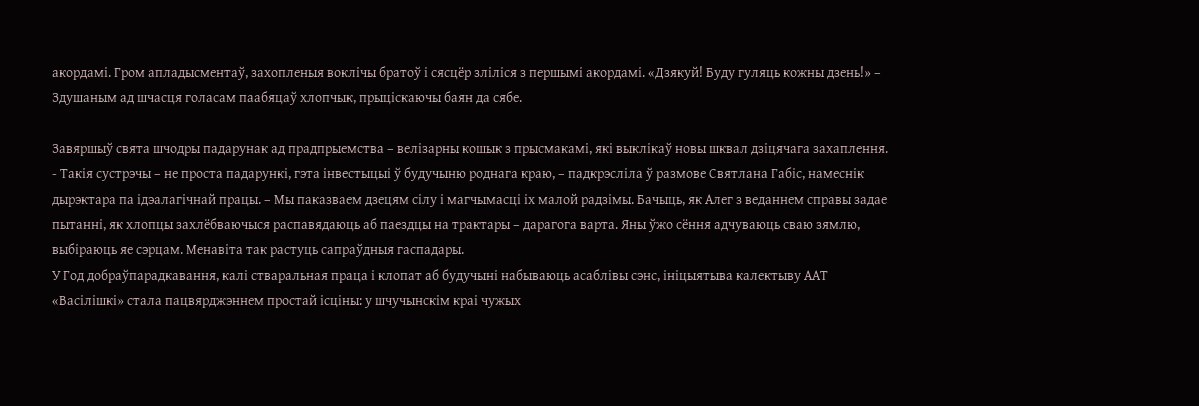акордамі. Гром апладысментаў, захопленыя воклічы братоў і сясцёр зліліся з першымі акордамі. «Дзякуй! Буду гуляць кожны дзень!» – Здушаным ад шчасця голасам паабяцаў хлопчык, прыціскаючы баян да сябе.

Завяршыў свята шчодры падарунак ад прадпрыемства – велізарны кошык з прысмакамі, які выклікаў новы шквал дзіцячага захаплення.
- Такія сустрэчы – не проста падарункі, гэта інвестыцыі ў будучыню роднага краю, – падкрэсліла ў размове Святлана Габіс, намеснік дырэктара па ідэалагічнай працы. – Мы паказваем дзецям сілу і магчымасці іх малой радзімы. Бачыць, як Алег з веданнем справы задае пытанні, як хлопцы захлёбваючыся распавядаюць аб паездцы на трактары – дарагога варта. Яны ўжо сёння адчуваюць сваю зямлю, выбіраюць яе сэрцам. Менавіта так растуць сапраўдныя гаспадары.
У Год добраўпарадкавання, калі стваральная праца і клопат аб будучыні набываюць асаблівы сэнс, ініцыятыва калектыву ААТ «Васілішкі» стала пацвярджэннем простай ісціны: у шчучынскім краі чужых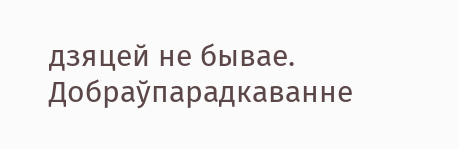дзяцей не бывае. Добраўпарадкаванне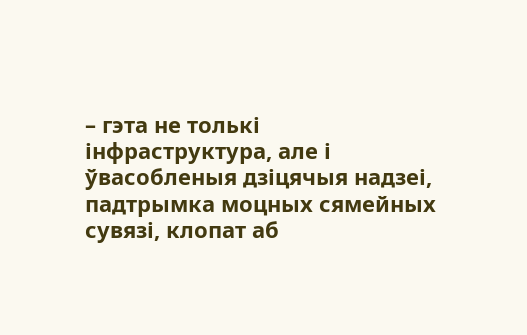– гэта не толькі інфраструктура, але і ўвасобленыя дзіцячыя надзеі, падтрымка моцных сямейных сувязі, клопат аб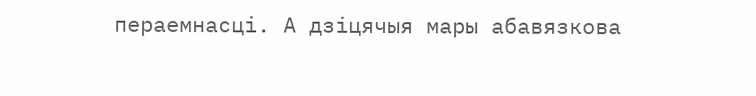пераемнасці. А дзіцячыя мары абавязкова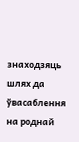знаходзяць шлях да ўвасаблення на роднай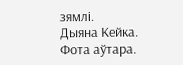зямлі.
Дыяна Кейка.
Фота аўтара.